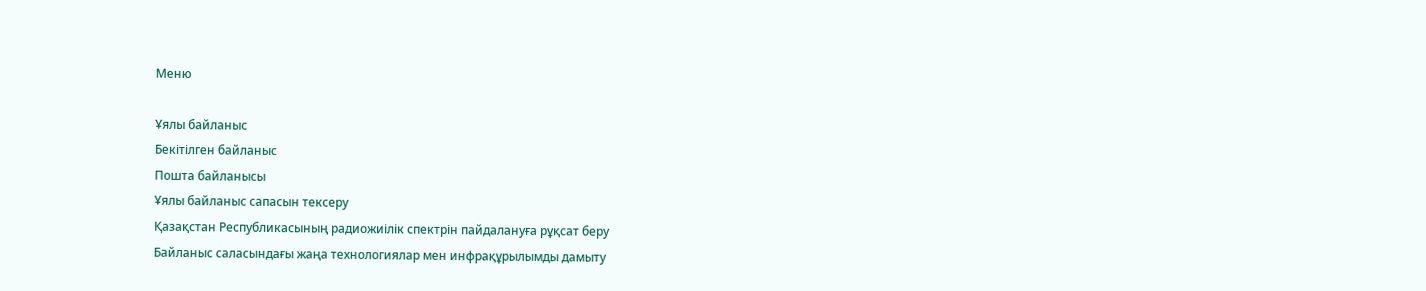Меню

Ұялы байланыс
Бекітілген байланыс
Пошта байланысы
Ұялы байланыс сапасын тексеру
Қазақстан Республикасының радиожиілік спектрін пайдалануға рұқсат беру
Байланыс саласындағы жаңа технологиялар мен инфрақұрылымды дамыту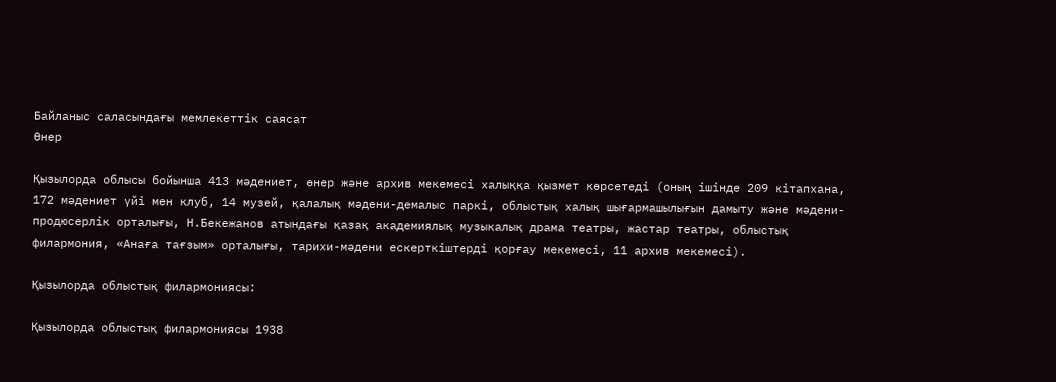Байланыс саласындағы мемлекеттік саясат
Өнер

Қызылорда облысы бойынша 413 мәдениет, өнер және архив мекемесі халыққа қызмет көрсетеді (оның ішінде 209 кітапхана, 172 мәдениет үйі мен клуб, 14 музей, қалалық мәдени-демалыс паркі, облыстық халық шығармашылығын дамыту және мәдени-продюсерлік орталығы, Н.Бекежанов атындағы қазақ академиялық музыкалық драма театры, жастар театры, облыстық филармония, «Анаға тағзым» орталығы, тарихи-мәдени ескерткіштерді қорғау мекемесі, 11 архив мекемесі).

Қызылорда облыстық филармониясы:

Қызылорда облыстық филармониясы 1938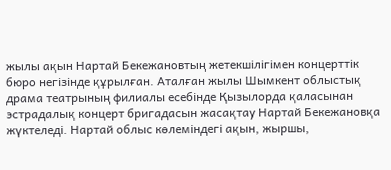жылы ақын Нартай Бекежановтың жетекшілігімен концерттік бюро негізінде құрылған. Аталған жылы Шымкент облыстық драма театрының филиалы есебінде Қызылорда қаласынан эстрадалық концерт бригадасын жасақтау Нартай Бекежановқа жүктеледі. Нартай облыс көлеміндегі ақын, жыршы,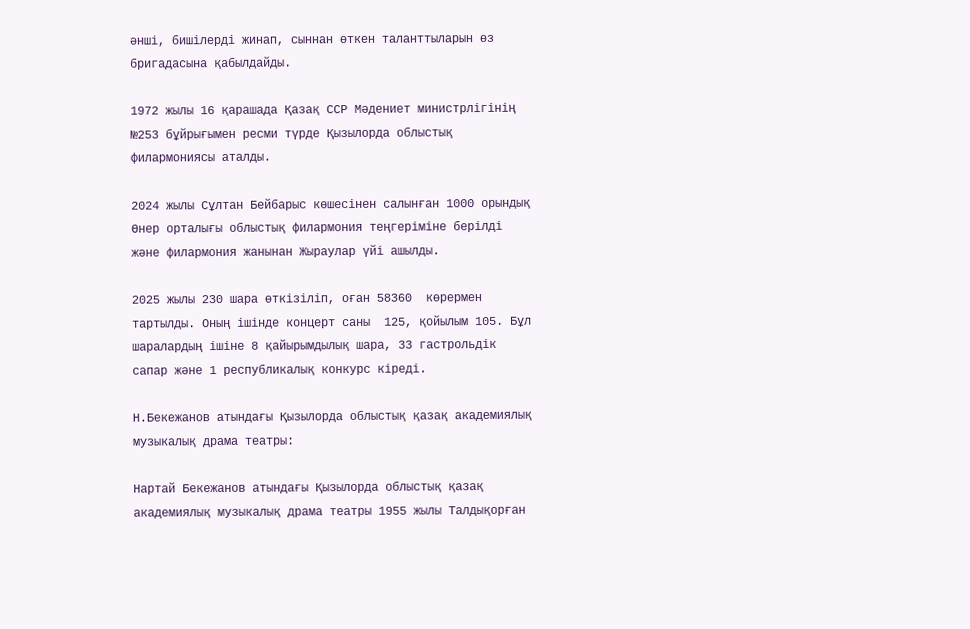әнші, бишілерді жинап, сыннан өткен таланттыларын өз бригадасына қабылдайды.

1972 жылы 16 қарашада Қазақ ССР Мәдениет министрлігінің №253 бұйрығымен ресми түрде Қызылорда облыстық филармониясы аталды.

2024 жылы Сұлтан Бейбарыс көшесінен салынған 1000 орындық Өнер орталығы облыстық филармония теңгеріміне берілді және филармония жанынан Жыраулар үйі ашылды.

2025 жылы 230 шара өткізіліп, оған 58360  көрермен тартылды. Оның ішінде концерт саны  125, қойылым 105. Бұл шаралардың ішіне 8 қайырымдылық шара, 33 гастрольдік сапар және 1 республикалық конкурс кіреді.

Н.Бекежанов атындағы Қызылорда облыстық қазақ академиялық музыкалық драма театры:

Нартай Бекежанов атындағы Қызылорда облыстық қазақ академиялық музыкалық драма театры 1955 жылы Талдықорған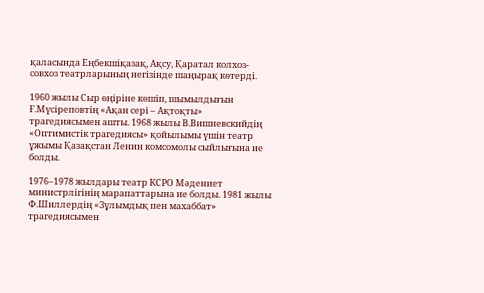қаласында Еңбекшіқазақ, Ақсу, Қаратал колхоз-совхоз театрларының негізінде шаңырақ көтерді.

1960 жылы Сыр өңіріне көшіп, шымылдығын Ғ.Мүсіреповтің «Ақан сері – Ақтоқты» трагедиясымен ашты. 1968 жылы В.Вишневскийдің «Оптимистік трагедиясы» қойылымы үшін театр ұжымы Қазақстан Ленин комсомолы сыйлығына ие болды.

1976–1978 жылдары театр КСРО Мәдениет министрлігінің марапаттарына ие болды. 1981 жылы Ф.Шиллердің «Зұлымдық пен махаббат» трагедиясымен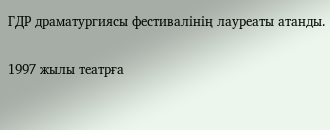ГДР драматургиясы фестивалінің лауреаты атанды.

1997 жылы театрға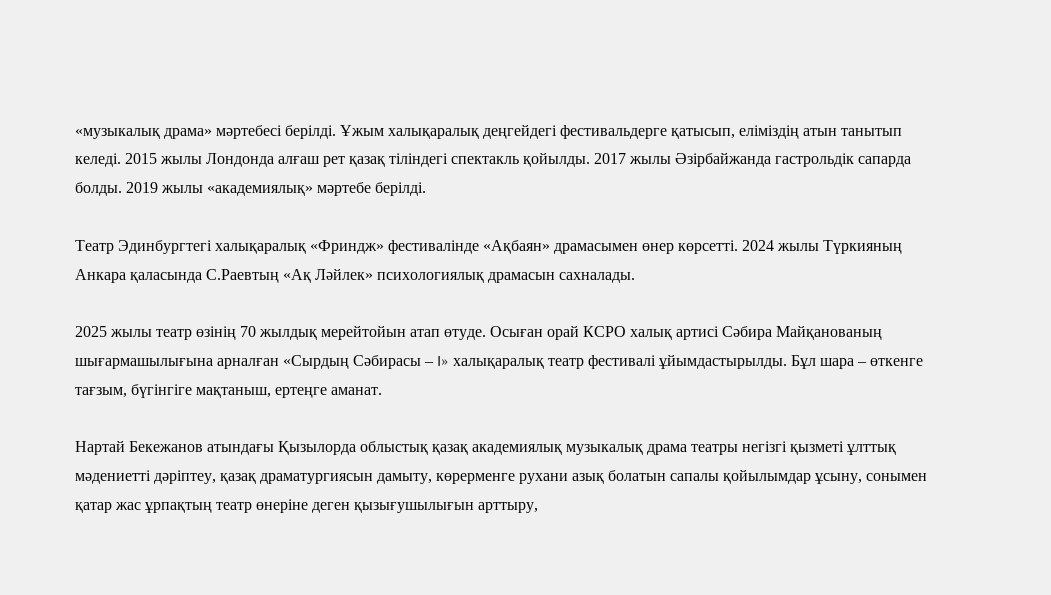«музыкалық драма» мәртебесі берілді. Ұжым халықаралық деңгейдегі фестивальдерге қатысып, еліміздің атын танытып келеді. 2015 жылы Лондонда алғаш рет қазақ тіліндегі спектакль қойылды. 2017 жылы Әзірбайжанда гастрольдік сапарда болды. 2019 жылы «академиялық» мәртебе берілді.

Театр Эдинбургтегі халықаралық «Фриндж» фестивалінде «Ақбаян» драмасымен өнер көрсетті. 2024 жылы Түркияның Анкара қаласында С.Раевтың «Ақ Ләйлек» психологиялық драмасын сахналады.

2025 жылы театр өзінің 70 жылдық мерейтойын атап өтуде. Осыған орай КСРО халық артисі Сәбира Майқанованың шығармашылығына арналған «Сырдың Сәбирасы – I» халықаралық театр фестивалі ұйымдастырылды. Бұл шара – өткенге тағзым, бүгінгіге мақтаныш, ертеңге аманат.

Нартай Бекежанов атындағы Қызылорда облыстық қазақ академиялық музыкалық драма театры негізгі қызметі ұлттық мәдениетті дәріптеу, қазақ драматургиясын дамыту, көрерменге рухани азық болатын сапалы қойылымдар ұсыну, сонымен қатар жас ұрпақтың театр өнеріне деген қызығушылығын арттыру,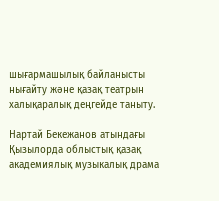шығармашылық байланысты нығайту және қазақ театрын халықаралық деңгейде таныту.

Нартай Бекежанов атындағы Қызылорда облыстық қазақ академиялық музыкалық драма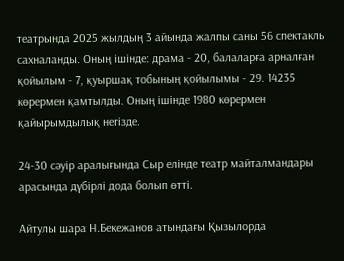театрында 2025 жылдың 3 айында жалпы саны 56 спектакль сахналанды. Оның ішінде: драма - 20, балаларға арналған қойылым - 7, қуыршақ тобының қойылымы - 29. 14235 көрермен қамтылды. Оның ішінде 1980 көрермен қайырымдылық негізде.

24-30 сәуір аралығында Сыр елінде театр майталмандары арасында дүбірлі дода болып өтті.

Айтулы шара Н.Бекежанов атындағы Қызылорда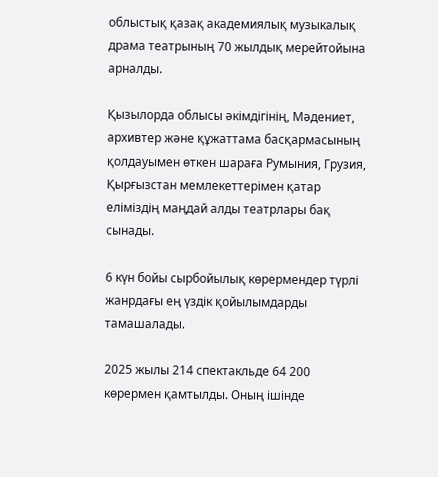облыстық қазақ академиялық музыкалық драма театрының 70 жылдық мерейтойына арналды.

Қызылорда облысы әкімдігінің, Мәдениет, архивтер және құжаттама басқармасының қолдауымен өткен шараға Румыния, Грузия, Қырғызстан мемлекеттерімен қатар еліміздің маңдай алды театрлары бақ сынады.

6 күн бойы сырбойылық көрермендер түрлі жанрдағы ең үздік қойылымдарды тамашалады.

2025 жылы 214 спектакльде 64 200  көрермен қамтылды. Оның ішінде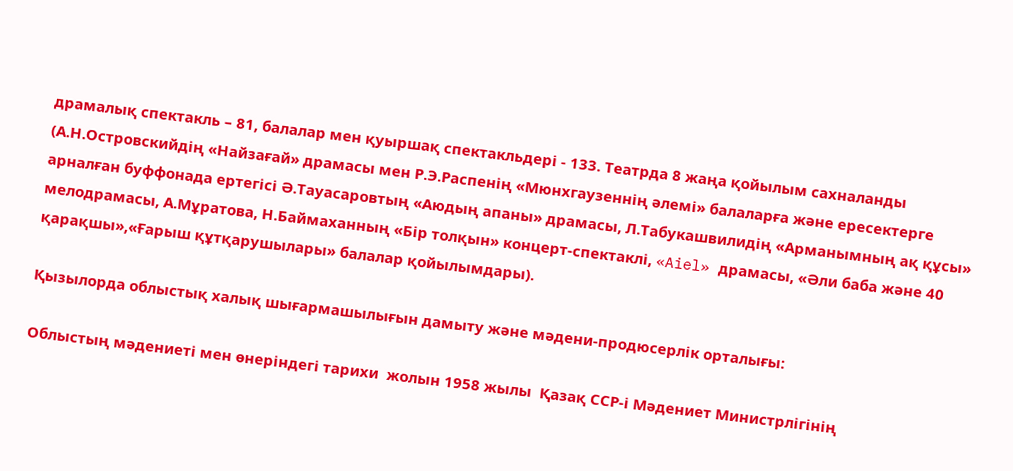драмалық спектакль – 81, балалар мен қуыршақ спектакльдері - 133. Театрда 8 жаңа қойылым сахналанды (А.Н.Островскийдің «Найзағай» драмасы мен Р.Э.Распенің «Мюнхгаузеннің әлемі» балаларға және ересектерге арналған буффонада ертегісі Ә.Тауасаровтың «Аюдың апаны» драмасы, Л.Табукашвилидің «Арманымның ақ құсы» мелодрамасы, А.Мұратова, Н.Баймаханның «Бір толқын» концерт-спектаклі, «Aiel» драмасы, «Әли баба және 40 қарақшы»,«Ғарыш құтқарушылары» балалар қойылымдары).

Қызылорда облыстық халық шығармашылығын дамыту және мәдени-продюсерлік орталығы:

Облыстың мәдениеті мен өнеріндегі тарихи  жолын 1958 жылы  Қазақ ССР-і Мәдениет Министрлігінің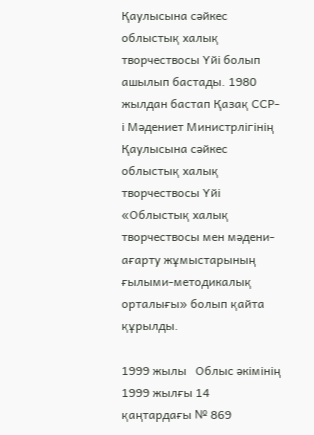Қаулысына сәйкес облыстық халық творчествосы Үйі болып ашылып бастады. 1980 жылдан бастап Қазақ ССР-і Мәдениет Министрлігінің Қаулысына сәйкес облыстық халық творчествосы Үйі «Облыстық халық творчествосы мен мәдени-ағарту жұмыстарының ғылыми-методикалық орталығы» болып қайта құрылды.

1999 жылы   Облыс әкімінің  1999 жылғы 14 қаңтардағы № 869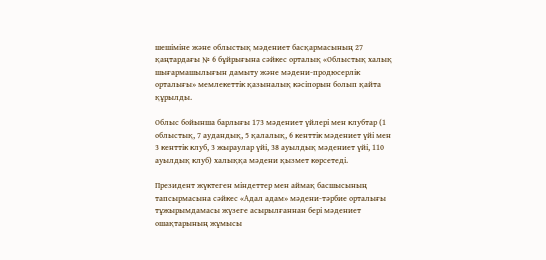шешіміне және облыстық мәдениет басқармасының 27 қаңтардағы № 6 бұйрығына сәйкес орталық «Облыстық халық шығармашылығын дамыту және мәдени-продюсерлік орталығы» мемлекеттік қазыналық кәсіпорын болып қайта құрылды.

Облыс бойынша барлығы 173 мәдениет үйлері мен клубтар (1 облыстық, 7 аудандық, 5 қалалық, 6 кенттік мәдениет үйі мен 3 кенттік клуб, 3 жыраулар үйі, 38 ауылдық мәдениет үйі, 110 ауылдық клуб) халыққа мәдени қызмет көрсетеді.

Президент жүктеген міндеттер мен аймақ басшысының тапсырмасына сәйкес «Адал адам» мәдени-тәрбие орталығы тұжырымдамасы жүзеге асырылғаннан бері мәдениет ошақтарының жұмысы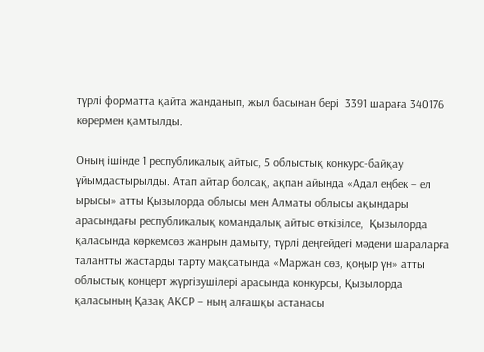түрлі форматта қайта жанданып, жыл басынан бері  3391 шараға 340176  көрермен қамтылды.

Оның ішінде 1 республикалық айтыс, 5 облыстық конкурс-байқау ұйымдастырылды. Атап айтар болсақ, ақпан айында «Адал еңбек – ел ырысы» атты Қызылорда облысы мен Алматы облысы ақындары арасындағы республикалық командалық айтыс өткізілсе,  Қызылорда қаласында көркемсөз жанрын дамыту, түрлі деңгейдегі мәдени шараларға талантты жастарды тарту мақсатында «Маржан сөз, қоңыр үн» атты облыстық концерт жүргізушілері арасында конкурсы, Қызылорда қаласының Қазақ АКСР – ның алғашқы астанасы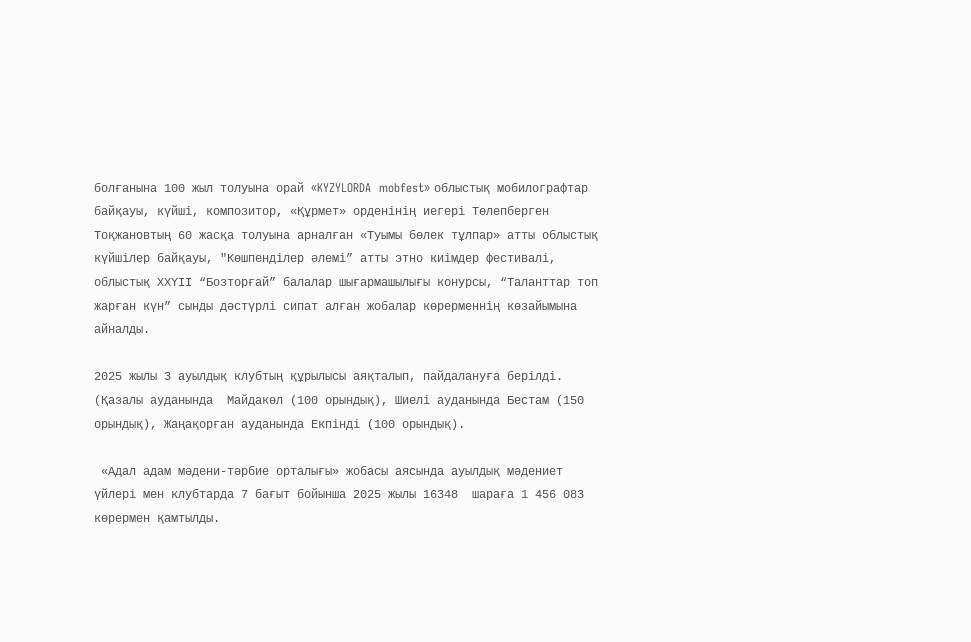болғанына 100 жыл толуына орай «KYZYLORDA  mobfest» облыстық мобилографтар байқауы, күйші, композитор, «Құрмет» орденінің иегері Төлепберген Тоқжановтың 60 жасқа толуына арналған «Туымы бөлек тұлпар» атты облыстық күйшілер байқауы, "Көшпенділер әлемі” атты этно киімдер фестивалі, облыстық ХХҮІІ “Бозторғай” балалар шығармашылығы конурсы, “Таланттар топ жарған күн” сынды дәстүрлі сипат алған жобалар көрерменнің көзайымына айналды.

2025 жылы 3 ауылдық клубтың құрылысы аяқталып, пайдалануға берілді. (Қазалы ауданында  Майдакөл (100 орындық), Шиелі ауданында Бестам (150 орындық), Жаңақорған ауданында Екпінді (100 орындық).

 «Адал адам мәдени-тәрбие орталығы» жобасы аясында ауылдық мәдениет үйлері мен клубтарда 7 бағыт бойынша 2025 жылы 16348  шараға 1 456 083 көрермен қамтылды.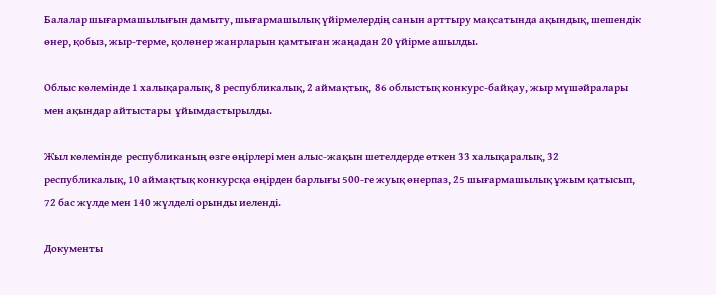Балалар шығармашылығын дамыту, шығармашылық үйірмелердің санын арттыру мақсатында ақындық, шешендік өнер, қобыз, жыр-терме, қолөнер жанрларын қамтыған жаңадан 20 үйірме ашылды.

Облыс көлемінде 1 халықаралық, 8 республикалық, 2 аймақтық,  86 облыстық конкурс-байқау, жыр мүшәйралары мен ақындар айтыстары  ұйымдастырылды.

Жыл көлемінде  республиканың өзге өңірлері мен алыс-жақын шетелдерде өткен 33 халықаралық, 32 республикалық, 10 аймақтық конкурсқа өңірден барлығы 500-ге жуық өнерпаз, 25 шығармашылық ұжым қатысып, 72 бас жүлде мен 140 жүлделі орынды иеленді.

Документы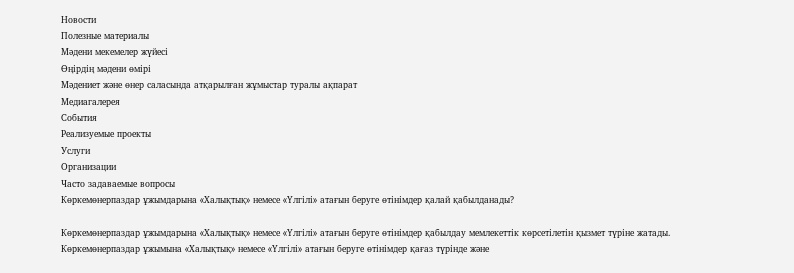Новости
Полезные материалы
Мәдени мекемелер жүйесі
Өңірдің мәдени өмірі
Мәдениет және өнер саласында атқарылған жұмыстар туралы ақпарат
Медиагалерея
События
Реализуемые проекты
Услуги
Организации
Часто задаваемые вопросы
Көркемөнерпаздар ұжымдарына «Халықтық» немесе «Үлгілі» атағын беруге өтінімдер қалай қабылданады?

Көркемөнерпаздар ұжымдарына «Халықтық» немесе «Үлгілі» атағын беруге өтінімдер қабылдау мемлекеттік көрсетілетін қызмет түріне жатады. Көркемөнерпаздар ұжымына «Халықтық» немесе «Үлгілі» атағын беруге өтінімдер қағаз түрінде және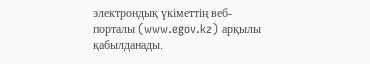электрондық үкіметтің веб-порталы (www.egov.kz) арқылы қабылданады.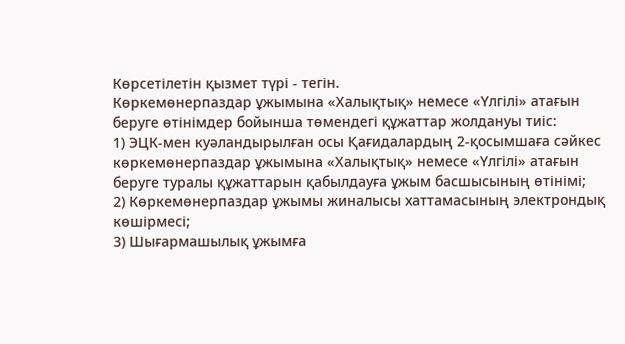Көрсетілетін қызмет түрі - тегін.
Көркемөнерпаздар ұжымына «Халықтық» немесе «Үлгілі» атағын беруге өтінімдер бойынша төмендегі құжаттар жолдануы тиіс:
1) ЭЦК-мен куәландырылған осы Қағидалардың 2-қосымшаға сәйкес көркемөнерпаздар ұжымына «Халықтық» немесе «Үлгілі» атағын беруге туралы құжаттарын қабылдауға ұжым басшысының өтінімі;
2) Көркемөнерпаздар ұжымы жиналысы хаттамасының электрондық көшірмесі;
3) Шығармашылық ұжымға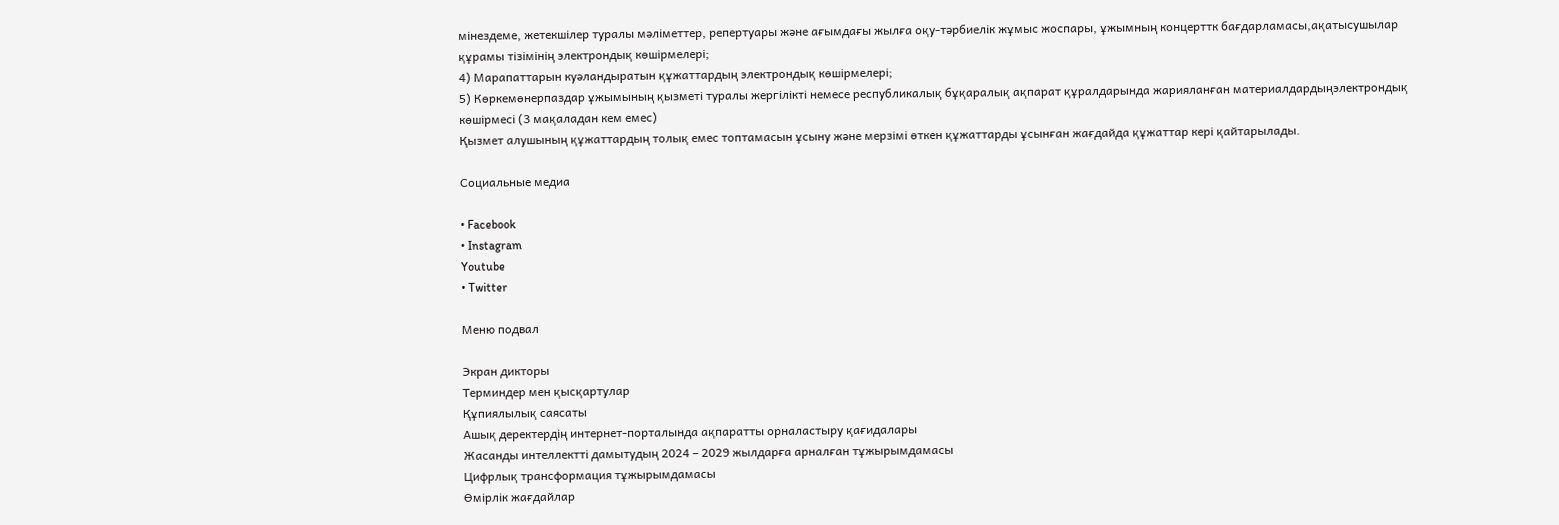мінездеме, жетекшілер туралы мәліметтер, репертуары және ағымдағы жылға оқу-тәрбиелік жұмыс жоспары, ұжымның концерттк бағдарламасы,ақатысушылар құрамы тізімінің электрондық көшірмелері;
4) Марапаттарын куәландыратын құжаттардың электрондық көшірмелері;
5) Көркемөнерпаздар ұжымының қызметі туралы жергілікті немесе республикалық бұқаралық ақпарат құралдарында жарияланған материалдардыңэлектрондық көшірмесі (3 мақаладан кем емес)
Қызмет алушының құжаттардың толық емес топтамасын ұсыну және мерзімі өткен құжаттарды ұсынған жағдайда құжаттар кері қайтарылады.

Социальные медиа

• Facebook
• Instagram
Youtube
• Twitter

Меню подвал

Экран дикторы
Терминдер мен қысқартулар
Құпиялылық саясаты
Ашық деректердің интернет-порталында ақпаратты орналастыру қағидалары
Жасанды интеллектті дамытудың 2024 – 2029 жылдарға арналған тұжырымдамасы
Цифрлық трансформация тұжырымдамасы
Өмірлік жағдайлар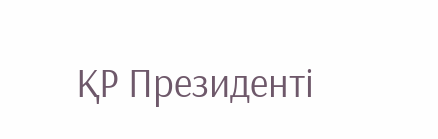ҚР Президенті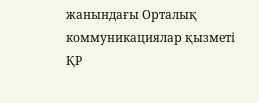жанындағы Орталық коммуникациялар қызметі
ҚР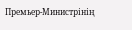Премьер-Министрінің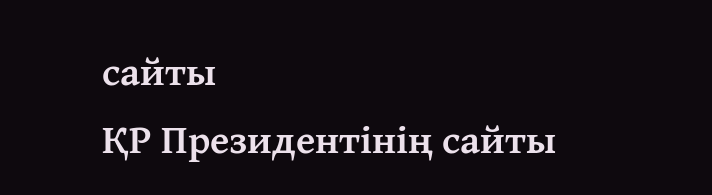сайты
ҚР Президентінің сайты